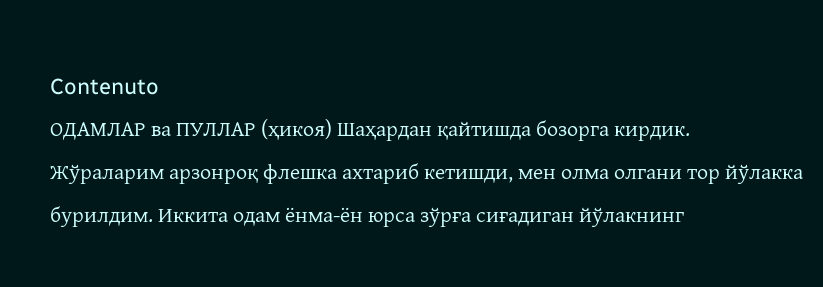Contenuto
ОДАМЛАР ва ПУЛЛАР (ҳикоя) Шаҳардан қайтишда бозорга кирдик. Жўраларим арзонроқ флешка ахтариб кетишди, мен олма олгани тор йўлакка бурилдим. Иккита одам ёнма-ён юрса зўрға сиғадиган йўлакнинг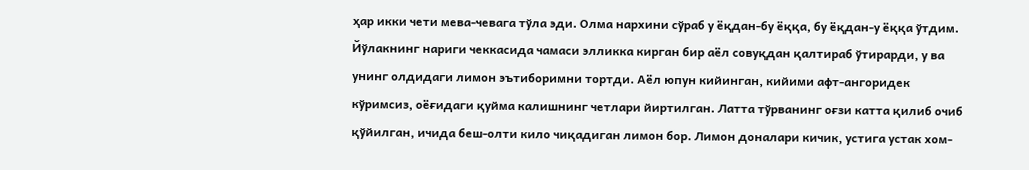ҳар икки чети мева-чевага тўла эди. Олма нархини сўраб у ёқдан-бу ёққа, бу ёқдан-у ёққа ўтдим. Йўлакнинг нариги чеккасида чамаси элликка кирган бир аёл совуқдан қалтираб ўтирарди, у ва унинг олдидаги лимон эътиборимни тортди. Аёл юпун кийинган, кийими афт-ангоридек кўримсиз, оёғидаги қуйма калишнинг четлари йиртилган. Латта тўрванинг оғзи катта қилиб очиб қўйилган, ичида беш-олти кило чиқадиган лимон бор. Лимон доналари кичик, устига устак хом-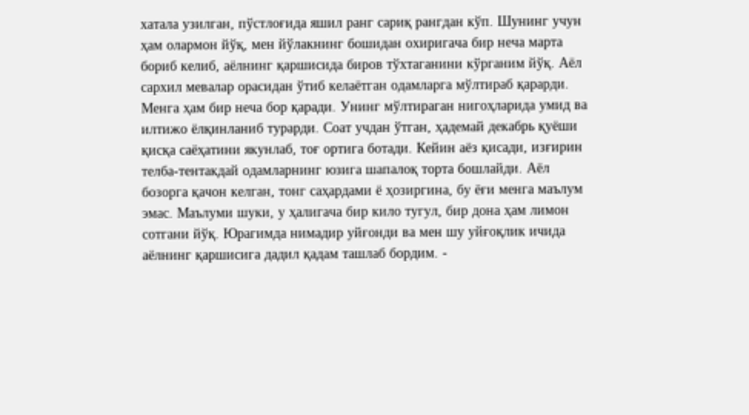хатала узилган, пўстлоғида яшил ранг сариқ рангдан кўп. Шунинг учун ҳам олармон йўқ, мен йўлакнинг бошидан охиригача бир неча марта бориб келиб, аёлнинг қаршисида биров тўхтаганини кўрганим йўқ. Аёл сархил мевалар орасидан ўтиб келаётган одамларга мўлтираб қарарди. Менга ҳам бир неча бор қаради. Унинг мўлтираган нигоҳларида умид ва илтижо ёлқинланиб турарди. Соат учдан ўтган, ҳадемай декабрь қуёши қисқа саёҳатини якунлаб, тоғ ортига ботади. Кейин аёз қисади, изғирин телба-тентакдай одамларнинг юзига шапалоқ торта бошлайди. Аёл бозорга қачон келган, тонг саҳардами ё ҳозиргина, бу ёғи менга маълум эмас. Маълуми шуки, у ҳалигача бир кило тугул, бир дона ҳам лимон сотгани йўқ. Юрагимда нимадир уйғонди ва мен шу уйғоқлик ичида аёлнинг қаршисига дадил қадам ташлаб бордим. -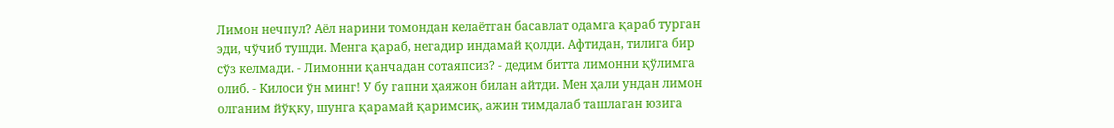Лимон нечпул? Аёл нарини томондан келаётган басавлат одамга қараб турган эди, чўчиб тушди. Менга қараб, негадир индамай қолди. Афтидан, тилига бир сўз келмади. - Лимонни қанчадан сотаяпсиз? - дедим битта лимонни қўлимга олиб. - Килоси ўн минг! У бу гапни ҳаяжон билан айтди. Мен ҳали ундан лимон олганим йўқку, шунга қарамай қаримсиқ, ажин тимдалаб ташлаган юзига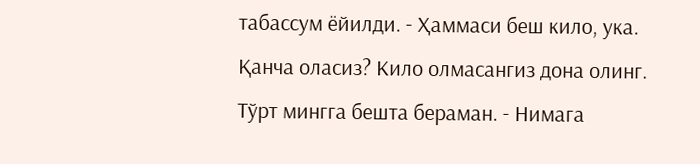табассум ёйилди. - Ҳаммаси беш кило, ука. Қанча оласиз? Кило олмасангиз дона олинг. Тўрт мингга бешта бераман. - Нимага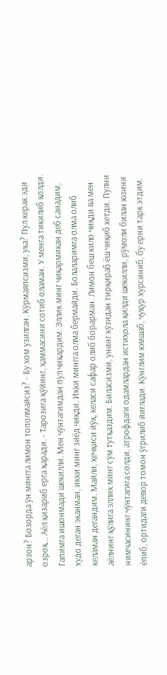арзон? Бозорда ўн мингга лимон тополмайсиз? - Бу хом узилган. Кўрмаяпсизми, ука? Пул керак эди озроқ... Аёл қизариб ерга қаради. - Тарозига қўйинг, ҳаммасини сотиб оламан. У менга тикилиб қолди. Гапимга ишонмади шекилли. Мен чўнтагимдан пул чиқардим. Эллик минг чиқармикан деб санадим, худо деган эканман, икки минг зиёд чиқди. Икки мингга олма бермайди. Болаларимга олма олиб келаман дегандим. Майли, ҳечқиси йўқ, келаси сафар олиб борарман. Лимон беш кило чиқди ва мен аёлнинг қўлига эллик минг сўм тутқаздим. Биласизми, унинг кўзидан тирқираб ёш чиқиб кетди. Пулни нимчасининг чўнтагига солди, атрофдаги одамлардан истиҳола қилди шекилли, рўмоли билан юзини ёпиб, ортидаги девор томон ўгрилиб йиғлади. Кўнглим юмшаб, чуқур хурсиниб, бу ерни тарк этдим.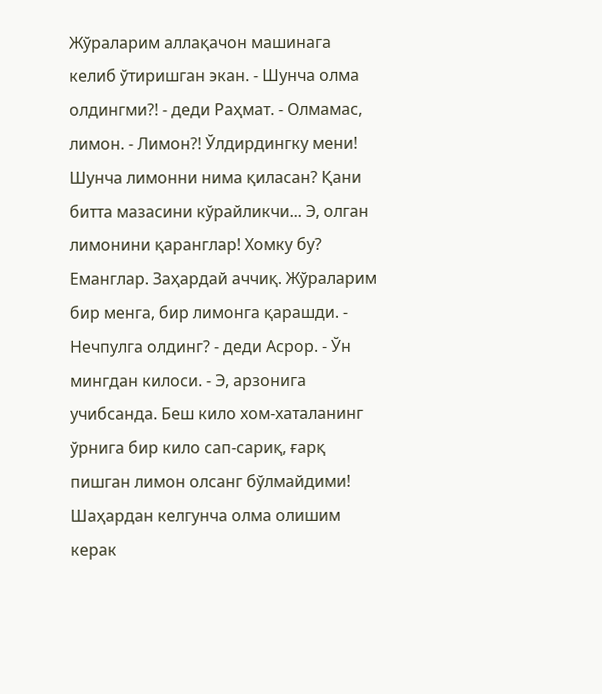Жўраларим аллақачон машинага келиб ўтиришган экан. - Шунча олма олдингми?! - деди Раҳмат. - Олмамас, лимон. - Лимон?! Ўлдирдингку мени! Шунча лимонни нима қиласан? Қани битта мазасини кўрайликчи... Э, олган лимонини қаранглар! Хомку бу? Еманглар. Заҳардай аччиқ. Жўраларим бир менга, бир лимонга қарашди. - Нечпулга олдинг? - деди Асрор. - Ўн мингдан килоси. - Э, арзонига учибсанда. Беш кило хом-хаталанинг ўрнига бир кило сап-сариқ, ғарқ пишган лимон олсанг бўлмайдими! Шаҳардан келгунча олма олишим керак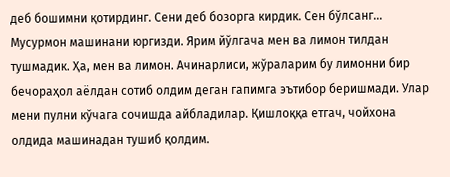деб бошимни қотирдинг. Сени деб бозорга кирдик. Сен бўлсанг... Мусурмон машинани юргизди. Ярим йўлгача мен ва лимон тилдан тушмадик. Ҳа, мен ва лимон. Ачинарлиси, жўраларим бу лимонни бир бечораҳол аёлдан сотиб олдим деган гапимга эътибор беришмади. Улар мени пулни кўчага сочишда айбладилар. Қишлоққа етгач, чойхона олдида машинадан тушиб қолдим.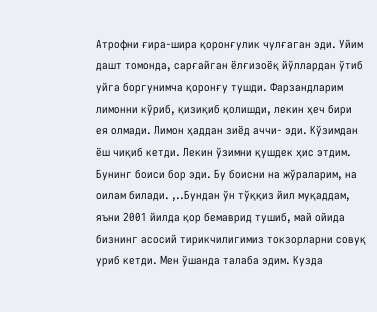Атрофни ғира-шира қоронғулик чулғаган эди. Уйим дашт томонда, сарғайган ёлғизоёқ йўллардан ўтиб уйга боргунимча қоронғу тушди. Фарзандларим лимонни кўриб, қизиқиб қолишди, лекин ҳеч бири ея олмади. Лимон ҳаддан зиёд аччи- эди. Кўзимдан ёш чиқиб кетди. Лекин ўзимни қушдек ҳис этдим. Бунинг боиси бор эди. Бу боисни на жўраларим, на оилам билади. ,..Бундан ўн тўққиз йил муқаддам, яъни 2001 йилда қор бемаврид тушиб, май ойида бизнинг асосий тирикчилигимиз токзорларни совуқ уриб кетди. Мен ўшанда талаба эдим. Кузда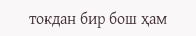токдан бир бош ҳам